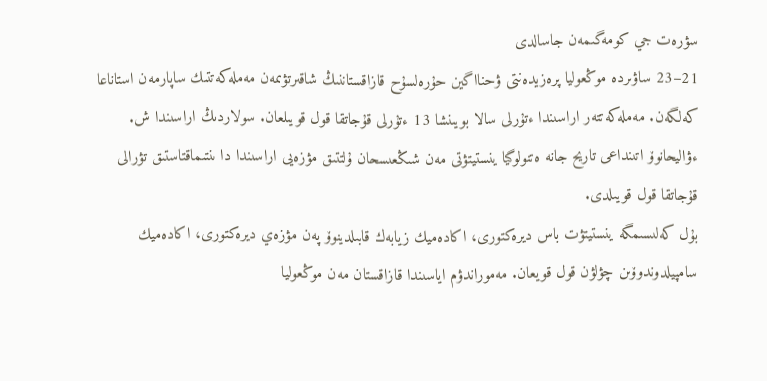سۋرەت جي كومەگىمەن جاسالدى
21–23 ساۋىردە موڭعوليا پرەزيدەنتى ۋحنااگين حۇرەلسۇح قازاقستاننىڭ شاقىرتۋىمەن مەملەكەتتىك ساپارمەن استاناعا كەلگەن. مەملەكەتتەر اراسىندا ءتۇرلى سالا بويىنشا 13 ءتۇرلى قۇجاتقا قول قويىلعان. سولاردىڭ اراسىندا ش. ءۋاليحانوۆ اتىنداعى تاريح جانە ەتنولوگيا ينستيتۋتى مەن شىڭعىسحان ۇلتتىق مۋزەيى اراسىندا دا ىنتىماقتاستىق تۋرالى قۇجاتقا قول قويىلدى.
بۇل كەلىسىمگە ينستيتۋت باس ديرەكتورى، اكادەميك زيابەك قابىلدينوۆ پەن مۋزەي ديرەكتورى، اكادەميك سامپيلدوندوۆىن چۋلۋن قول قويعان. مەموراندۋم اياسىندا قازاقستان مەن موڭعوليا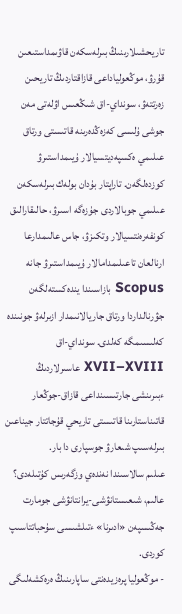تاريحشىلارىنىڭ بىرلەسكەن قاۋىمداستىعىن قۇرۋ، موڭعولياداعى قازاقتاردىڭ تاريحىن زەرتتەۋ، سونداي-اق شىڭعىس اۋلەتى مەن جوشى ۇلىسى كەزەڭدەرىنە قاتىستى ورتاق عىلىمي ەكسپەديتسيالار ۇيىمداستىرۋ كوزدەلگەن. تاراپتار بۇدان بولەك بىرلەسكەن عىلىمي جوبالاردى جۇزەگە اسىرۋ، حالىقارالىق كونفەرەنتسيالار وتكىزۋ، جاس عالىمدارعا ارنالعان تاعىلىمدامالار ۇيىمداستىرۋ جانە Scopus بازاسىندا يندەكستەلگەن جۋرنالداردا ورتاق جاريالانىمدار ازىرلەۋ جونىندە كەلىسىمگە كەلدى. سونداي-اق XVII–XVIII عاسىرلاردىڭ ءبىرىنشى جارتىسىنداعى قازاق-جوڭعار قاتىناستارىنا قاتىستى تاريحي قۇجاتتار جيناعىن بىرلەسىپ شىعارۋ جوسپارى دا بار.
عىلىم سالاسىندا نەندەي وزگەرىس كۇتىلەدى؟ عالىم، شىعىستانۋشى-يرانتانۋشى جومارت جەڭىسپەن «ادىرنا» ءتىلشىسى سۇحباتتاسىپ كوردى.
- موڭعوليا پرەزيدەنتى ساپارىنىڭ ەرەكشەلىگى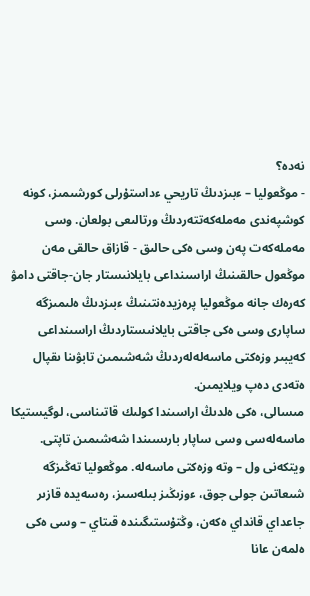نەدە؟
- موڭعوليا – ءبىزدىڭ تاريحي ءداستۇرلى كورشىمىز، كونە كوشپەندى مەملەكەتتەردىڭ ورتالىعى بولعان. وسى مەملەكەت پەن وسى ەكى حالىق - قازاق حالقى مەن موڭعول حالقىنىڭ اراسىنداعى بايلانىستار جان-جاقتى دامۋ كەرەك جانە موڭعوليا پرەزيدەنتىنىڭ ءبىزدىڭ ەلىمىزگە ساپارى وسى ەكى جاقتى بايلانىستاردىڭ اراسىنداعى كەيبىر وزەكتى ماسەلەلەردىڭ شەشىمىن تابۋىنا ىقپال ەتەدى دەپ ويلايمىن.
مىسالى، ەكى ەلدىڭ اراسىندا كولىك قاتىناسى، لوگيستيكا ماسەلەسى وسى ساپار بارىسىندا شەشىمىن تاپتى. ويتكەنى ول – وتە وزەكتى ماسەلە. موڭعوليا تەڭىزگە شىعاتىن جولى جوق، ءوزىڭىز بىلەسىز، رەسەيدە قازىر جاعداي قانداي ەكەن، وڭتۇستىگىندە قىتاي – وسى ەكى ەلمەن عانا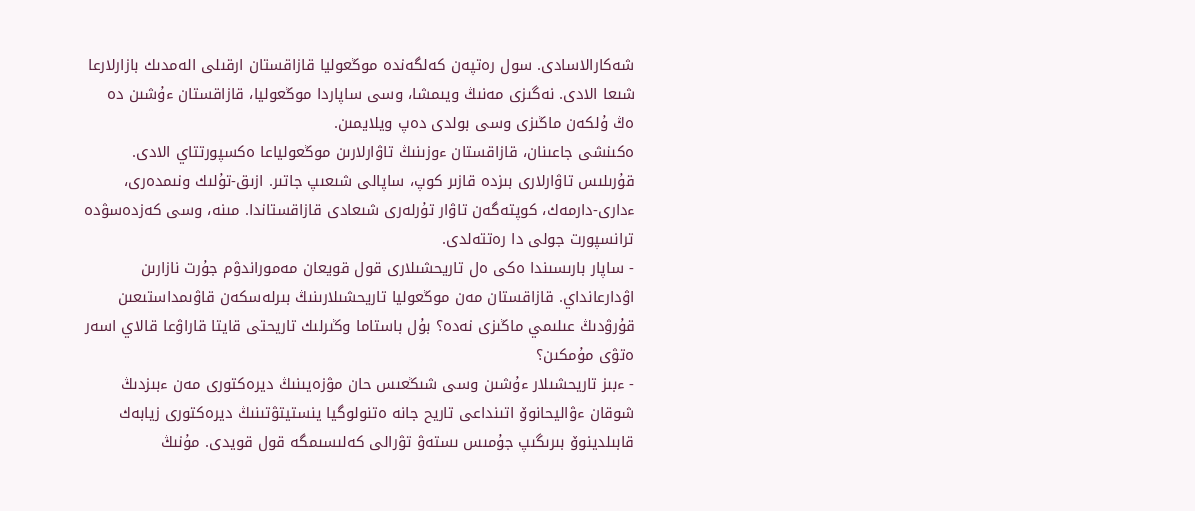شەكارالاسادى. سول رەتپەن كەلگەندە موڭعوليا قازاقستان ارقىلى الەمدىك بازارلارعا شىعا الادى. نەگىزى مەنىڭ ويىمشا، وسى ساپاردا موڭعوليا، قازاقستان ءۇشىن دە ەڭ ۇلكەن ماڭىزى وسى بولدى دەپ ويلايمىن.
ەكىنشى جاعىنان، قازاقستان ءوزىنىڭ تاۋارلارىن موڭعولياعا ەكسپورتتاي الادى. قۇرىلىس تاۋارلارى بىزدە قازىر كوپ، ساپالى شىعىپ جاتىر. ازىق-تۇلىك ونىمدەرى، ءدارى-دارمەك، كوپتەگەن تاۋار تۇرلەرى شىعادى قازاقستاندا. مىنە، وسى كەزدەسۋدە ترانسپورت جولى دا رەتتەلدى.
- ساپار بارىسىندا ەكى ەل تاريحشىلارى قول قويعان مەموراندۋم جۇرت نازارىن اۋدارعانداي. قازاقستان مەن موڭعوليا تاريحشىلارىنىڭ بىرلەسكەن قاۋىمداستىعىن قۇرۋدىڭ عىلىمي ماڭىزى نەدە؟ بۇل باستاما وڭىرلىك تاريحتى قايتا قاراۋعا قالاي اسەر ەتۋى مۇمكىن؟
- ءبىز تاريحشىلار ءۇشىن وسى شىڭعىس حان مۋزەيىنىڭ ديرەكتورى مەن ءبىزدىڭ شوقان ءۋاليحانوۆ اتىنداعى تاريح جانە ەتنولوگيا ينستيتۋتىنىڭ ديرەكتورى زيابەك قابىلدينوۆ بىرىگىپ جۇمىس ىستەۋ تۋرالى كەلىسىمگە قول قويدى. مۇنىڭ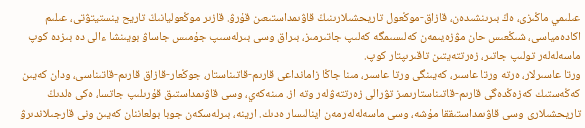عىلىمي ماڭىزى، ەڭ بىرىنشىدەن، قازاق-موڭعول تاريحشىلارىنىڭ قاۋىمداستىعىن قۇرۋ. قازىر موڭعوليانىڭ تاريح ينستيتۋتى، عىلىم اكادەمياسى، شىڭعىس حان مۋزەيىمەن كەلىسىمگە كەلىپ جاتىرمىز، بىراق وسى بىرلەسىپ جۇمىس جاساۋ بويىنشا ءالى دە بىزدە كوپ ماسەلەلەر تولىپ جاتىر، زەرتتەيتىن تاقىرىپتار كوپ.
ورتا عاسىرلار، ەرتە ورتا عاسىر، كەيىنگى ورتا عاسىر، مىنا جاڭا زامانداعى قارىم-قاتىناستار، جوڭعار-قازاق قارىم-قاتىناسى، ودان كەيىن كەڭەستىك كەزەڭدەگى قارىم-قاتىناستارىمىز تۋرالى زەرتتەۋلەر وتە از. مىنەكەي، وسى قاۋىمداستىق قۇرىلىپ جاتسا، ەكى ەلدىڭ تاريحشىلارى وسى قاۋىمداستىققا مۇشە، وسى ماسەلەلەرمەن اينالىسار ەدىك. ارينە، بىرلەسكەن جوبا بولعاننان كەيىن ونى قارجىلاندىرۋ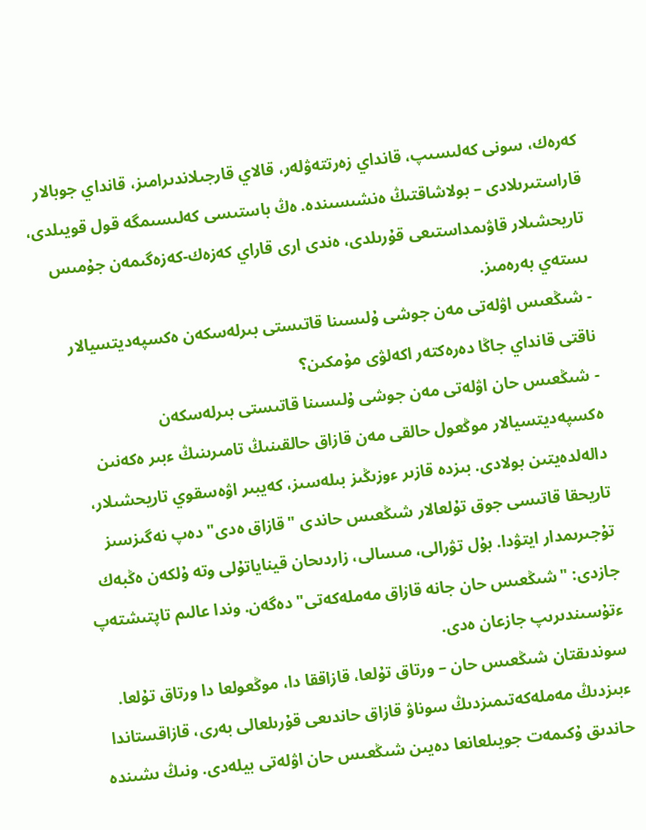كەرەك، سونى كەلىسىپ، قانداي زەرتتەۋلەر، قالاي قارجىلاندىرامىز، قانداي جوبالار قاراستىرىلادى – بولاشاقتىڭ ەنشىسىندە. ەڭ باستىسى كەلىسىمگە قول قويىلدى، تاريحشىلار قاۋىمداستىعى قۇرىلدى، ەندى ارى قاراي كەزەك-كەزەگىمەن جۇمىس ىستەي بەرەمىز.
- شىڭعىس اۋلەتى مەن جوشى ۇلىسىنا قاتىستى بىرلەسكەن ەكسپەديتسيالار ناقتى قانداي جاڭا دەرەكتەر اكەلۋى مۇمكىن؟
- شىڭعىس حان اۋلەتى مەن جوشى ۇلىسىنا قاتىستى بىرلەسكەن ەكسپەديتسيالار موڭعول حالقى مەن قازاق حالقىنىڭ تامىرىنىڭ ءبىر ەكەنىن دالەلدەيتىن بولادى. بىزدە قازىر ءوزىڭىز بىلەسىز، كەيبىر اۋەسقوي تاريحشىلار، تاريحقا قاتىسى جوق تۇلعالار شىڭعىس حاندى "قازاق ەدى" دەپ نەگىزسىز تۇجىرىمدار ايتۋدا. بۇل تۋرالى، مىسالى، زاردىحان قيناياتۇلى وتە ۇلكەن ەڭبەك جازدى: "شىڭعىس حان جانە قازاق مەملەكەتى" دەگەن. وندا عالىم تاپتىشتەپ ءتۇسىندىرىپ جازعان ەدى.
سوندىقتان شىڭعىس حان – ورتاق تۇلعا، قازاققا دا، موڭعولعا دا ورتاق تۇلعا. ءبىزدىڭ مەملەكەتىمىزدىڭ سوناۋ قازاق حاندىعى قۇرىلعالى بەرى، قازاقستاندا حاندىق ۇكىمەت جويىلعانعا دەيىن شىڭعىس حان اۋلەتى بيلەدى. ونىڭ ىشىندە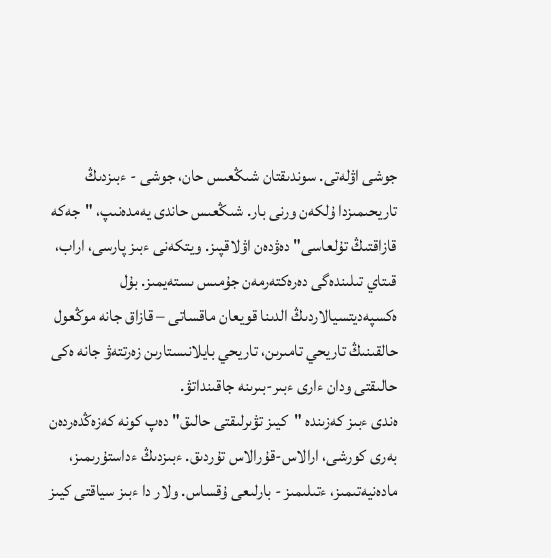جوشى اۋلەتى. سوندىقتان شىڭعىس حان، جوشى - ءبىزدىڭ تاريحىمىزدا ۇلكەن ورنى بار. شىڭعىس حاندى يەمدەنىپ، "جەكە قازاقتىڭ تۇلعاسى" دەۋدەن اۋلاقپىز. ويتكەنى ءبىز پارسى، اراب، قىتاي تىلىندەگى دەرەكتەرمەن جۇمىس ىستەيمىز. بۇل ەكسپەديتسيالاردىڭ الدىنا قويعان ماقساتى – قازاق جانە موڭعول حالقىنىڭ تاريحي تامىرىن، تاريحي بايلانىستارىن زەرتتەۋ جانە ەكى حالىقتى ودان ءارى ءبىر-بىرىنە جاقىنداتۋ.
ەندى ءبىز كەزىندە "كيىز تۋىرلىقتى حالىق" دەپ كونە كەزەڭدەردەن بەرى كورشى، ارالاس-قۇرالاس تۇردىق. ءبىزدىڭ ءداستۇرىمىز، مادەنيەتىمىز، ءتىلىمىز - بارلىعى ۇقساس. ولار دا ءبىز سياقتى كيىز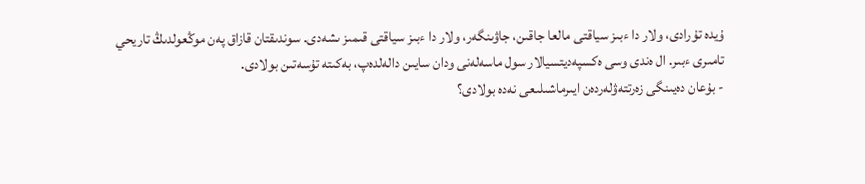ۇيدە تۇرادى، ولار دا ءبىز سياقتى مالعا جاقىن، جاۋىنگەر، ولار دا ءبىز سياقتى قىمىز ىشەدى. سوندىقتان قازاق پەن موڭعولدىڭ تاريحي تامىرى ءبىر. ال ەندى وسى ەكسپەديتسيالار سول ماسەلەنى ودان سايىن دالەلدەپ، بەكىتە تۇسەتىن بولادى.
- بۇعان دەيىنگى زەرتتەۋلەردەن ايىرماشىلىعى نەدە بولادى؟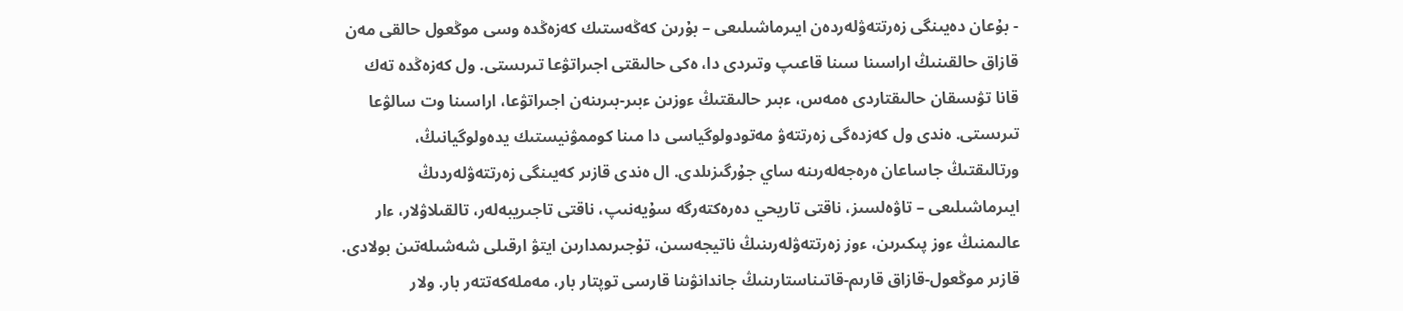- بۇعان دەيىنگى زەرتتەۋلەردەن ايىرماشىلىعى – بۇرىن كەڭەستىك كەزەڭدە وسى موڭعول حالقى مەن قازاق حالقىنىڭ اراسىنا سىنا قاعىپ وتىردى دا، ەكى حالىقتى اجىراتۋعا تىرىستى. ول كەزەڭدە تەك قانا تۋىسقان حالىقتاردى ەمەس، ءبىر حالىقتىڭ ءوزىن ءبىر-بىرىنەن اجىراتۋعا، اراسىنا وت سالۋعا تىرىستى. ەندى ول كەزدەگى زەرتتەۋ مەتودولوگياسى دا مىنا كوممۋنيستىك يدەولوگيانىڭ، ورتالىقتىڭ جاساعان ەرەجەلەرىنە ساي جۇرگىزىلدى. ال ەندى قازىر كەيىنگى زەرتتەۋلەردىڭ ايىرماشىلىعى – تاۋەلسىز، ناقتى تاريحي دەرەكتەرگە سۇيەنىپ، ناقتى تاجىريبەلەر، تالقىلاۋلار، ءار عالىمنىڭ ءوز پىكىرىن، ءوز زەرتتەۋلەرىنىڭ ناتيجەسىن، تۇجىرىمدارىن ايتۋ ارقىلى شەشىلەتىن بولادى. قازىر موڭعول-قازاق قارىم-قاتىناستارىنىڭ جاندانۋىنا قارسى توپتار بار، مەملەكەتتەر بار. ولار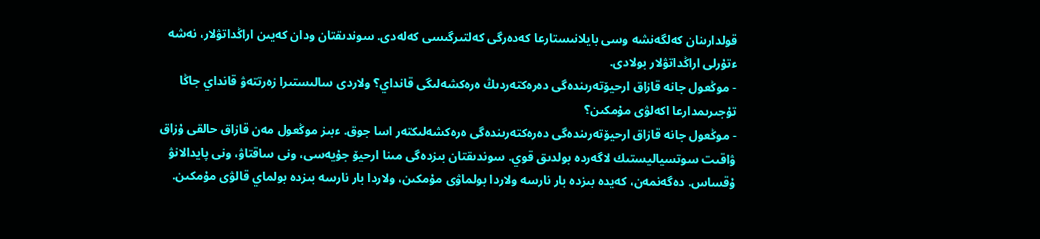قولدارىنان كەلگەنشە وسى بايلانىستارعا كەدەرگى كەلتىرگىسى كەلەدى. سوندىقتان ودان كەيىن اراڭداتۋلار، نەشە ءتۇرلى اراڭداتۋلار بولادى.
- موڭعول جانە قازاق ارحيۆتەرىندەگى دەرەكتەردىڭ ەرەكشەلىگى قانداي؟ ولاردى سالىستىرا زەرتتەۋ قانداي جاڭا تۇجىرىمدارعا اكەلۋى مۇمكىن؟
- موڭعول جانە قازاق ارحيۆتەرىندەگى دەرەكتەرىندەگى ەرەكشەلىكتەر اسا جوق. ءبىز موڭعول مەن قازاق حالقى ۇزاق ۋاقىت سوتسياليستىك لاگەردە بولدىق قوي. سوندىقتان بىزدەگى مىنا ارحيۆ جۇيەسى، ونى ساقتاۋ، ونى پايدالانۋ ۇقساس. دەگەنمەن، كەيدە بىزدە بار نارسە ولاردا بولماۋى مۇمكىن، ولاردا بار نارسە بىزدە بولماي قالۋى مۇمكىن.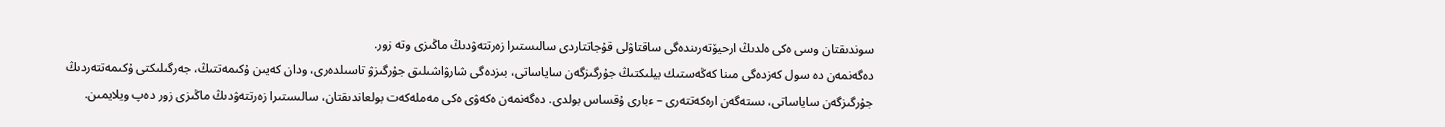سوندىقتان وسى ەكى ەلدىڭ ارحيۆتەرىندەگى ساقتاۋلى قۇجاتتاردى سالىستىرا زەرتتەۋدىڭ ماڭىزى وتە زور.
دەگەنمەن دە سول كەزدەگى مىنا كەڭەستىك بيلىكتىڭ جۇرگىزگەن ساياساتى، بىزدەگى شارۋاشىلىق جۇرگىزۋ تاسىلدەرى، ودان كەيىن ۇكىمەتتىڭ، جەرگىلىكتى ۇكىمەتتەردىڭ جۇرگىزگەن ساياساتى، ىستەگەن ارەكەتتەرى – ءبارى ۇقساس بولدى. دەگەنمەن ەكەۋى ەكى مەملەكەت بولعاندىقتان، سالىستىرا زەرتتەۋدىڭ ماڭىزى زور دەپ ويلايمىن.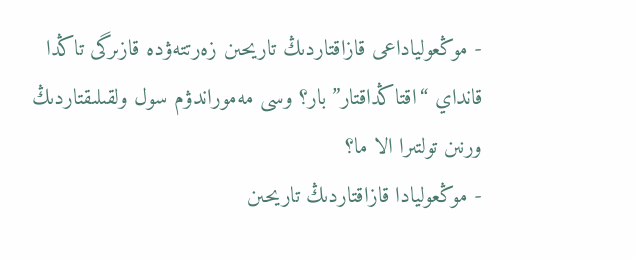- موڭعولياداعى قازاقتاردىڭ تاريحىن زەرتتەۋدە قازىرگى تاڭدا قانداي “اقتاڭداقتار” بار؟ وسى مەموراندۋم سول ولقىلىقتاردىڭ ورنىن تولتىرا الا ما؟
- موڭعوليادا قازاقتاردىڭ تاريحىن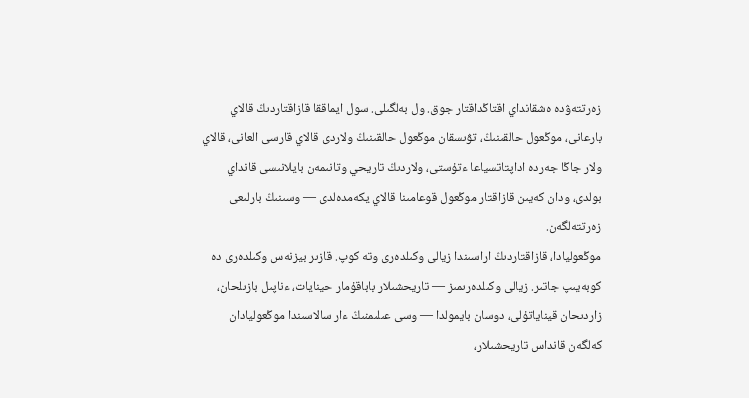زەرتتەۋدە ەشقانداي اقتاڭداقتار جوق. ول بەلگىلى. سول ايماققا قازاقتاردىڭ قالاي بارعانى، موڭعول حالقىنىڭ، تۋىسقان موڭعول حالقىنىڭ ولاردى قالاي قارسى العانى، قالاي ولار جاڭا جەردە اداپتاتسياعا ءتۇستى، ولاردىڭ تاريحي وتانىمەن بايلانىسى قانداي بولدى، ودان كەيىن قازاقتار موڭعول قوعامىنا قالاي يكەمدەلدى — وسىنىڭ بارلىعى زەرتتەلگەن.
موڭعوليادا، قازاقتاردىڭ اراسىندا زيالى وكىلدەرى وتە كوپ. قازىر بيزنەس وكىلدەرى دە كوبەيىپ جاتىر. زيالى وكىلدەرىمىز — تاريحشىلار باباقۇمار حينايات، ءناپىل بازىلحان، زاردىحان قيناياتۇلى، دوسان بايمولدا — وسى عىلىمنىڭ ءار سالاسىندا موڭعوليادان كەلگەن قانداس تاريحشىلار،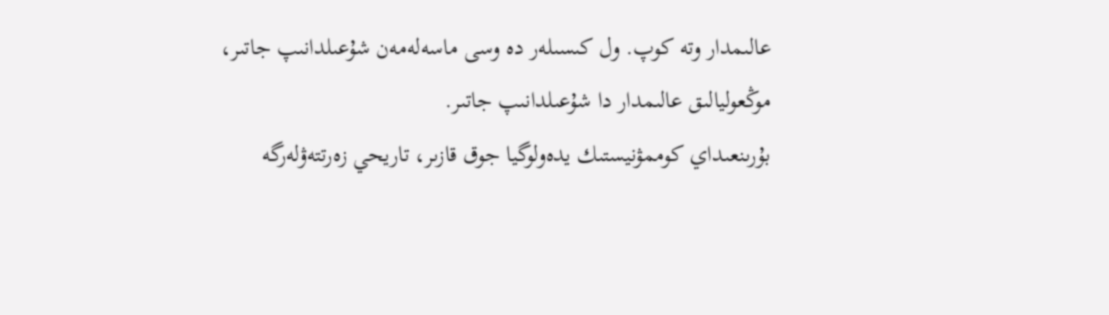عالىمدار وتە كوپ. ول كىسىلەر دە وسى ماسەلەمەن شۇعىلدانىپ جاتىر، موڭعوليالىق عالىمدار دا شۇعىلدانىپ جاتىر.
بۇرىنعىداي كوممۋنيستىك يدەولوگيا جوق قازىر، تاريحي زەرتتەۋلەرگە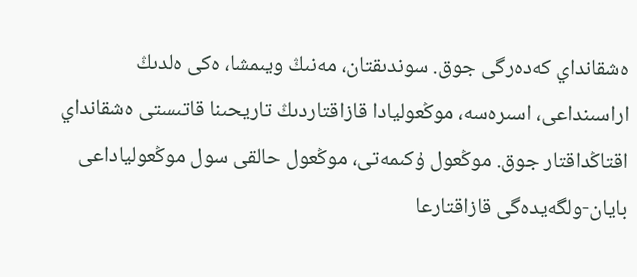ەشقانداي كەدەرگى جوق. سوندىقتان، مەنىڭ ويىمشا، ەكى ەلدىڭ اراسىنداعى، اسىرەسە، موڭعوليادا قازاقتاردىڭ تاريحىنا قاتىستى ەشقانداي اقتاڭداقتار جوق. موڭعول ۇكىمەتى، موڭعول حالقى سول موڭعولياداعى بايان-ولگەيدەگى قازاقتارعا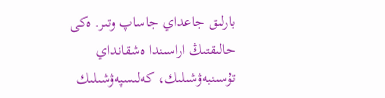بارلىق جاعداي جاساپ وتىر. ەكى حالىقتىڭ اراسىندا ەشقانداي تۇسىنبەۋشىلىك، كەلىسپەۋشىلىك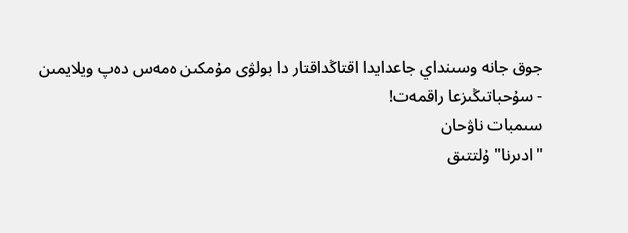جوق جانە وسىنداي جاعدايدا اقتاڭداقتار دا بولۋى مۇمكىن ەمەس دەپ ويلايمىن
- سۇحباتىڭىزعا راقمەت!
سىمبات ناۋحان
"ادىرنا" ۇلتتىق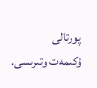پورتالى
ۇكىمەت وتىرىسى.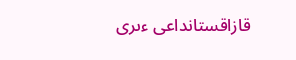قازاقستانداعى ءىرى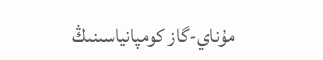مۇناي-گاز كومپانياسىنىڭ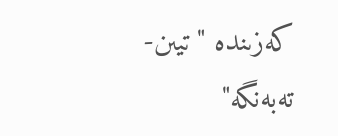كەزىندە "تيىن-تەبەنگە"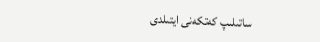ساتىلىپ كەتكەنى ايتىلدى